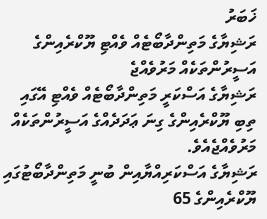ޚަބަރު
ރަޝިޔާގެ މަތިންދާބޯޓެއް ވެއްޓި ޔޫކްރެއިންގެ އަސީރުންތަކެއް މަރުވެއްޖެ
ރަޝިޔާގެ އަސްކަރީ މަތިންދާބޯޓެއް ވެއްޓި އޭގައި ތިބި ޔޫކްރެއިންގެ ގިނަ ޢަދަދެއްގެ އަސީރުންތަކެއް މަރުވެއްޖެއެވެ.
ރަޝިޔާގެ އަސްކަރިއްޔާއިން ބުނީ މަތިންދާބޯޓުގައި ޔޫކްރެއިންގެ 65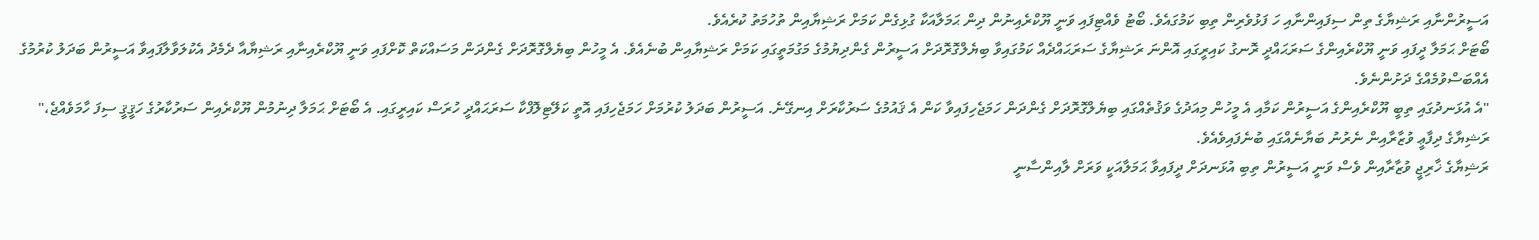އަސީރުންނާއި ރަޝިޔާގެ ތިން ސިފައިންނާއި ހަ ފަޅުވެރިން ތިބި ކަމުގައެވެ. ބޯޓު ވެއްޓިފައި ވަނީ ޔޫކްރެއިނުން ދިން ޙަމަލާއަކާ ގުޅިގެން ކަމަށް ރަޝިޔާއިން ތުހުމަތު ކުރެއެވެ.
ބޯޓަށް ޙަމަލާ ދީފައި ވަނީ ޔޫކްރެއިންގެ ސަރަޙައްދީ ރޮނގު ކައިރީގައި އޮންނަ ރަޝިޔާގެ ސަރަޙައްދެއް ކަމުގައިވާ ބިޔެލްގޮރޮދަށް އަސީރުން ގެންދިޔުމުގެ މަގުމަތީގައި ކަމަށް ރަޝިޔާއިން ބުނެއެވެ. އެ މީހުން ބިޔެލްގޮރޮދަށް ގެންދަން މަސައްކަތް ކޮށްފައި ވަނީ ޔޫކްރެއިނާއި ރަޝިޔާއާ ދެމެދު އެކުލަވާލާފައިވާ އަސީރުން ބަދަލު ކުރުމުގެ އެއްބަސްވުމެއްގެ ދަށުންނެވެ.
"އެ އުޅަނދުގައި ތިބީ ޔޫކްރެއިންގެ އަސީރުން ކަމާއި އެ މީހުން މިއަދުގެ ވަޤުތެއްގައި ބިޔެލްގޮރޮދަށް ގެންދަން ހަމަޖެހިފައިވާ ކަން އެ ޤައުމުގެ ސަރުކާރަށް އިނގޭނެ. އަސީރުން ބަދަލު ކުރުމަށް ހަމަޖެހިފައި އޮތީ ކަލޭޓިލޮފްކާ ސަރަޙައްދީ ހުރަސް ކައިރީގައި. އެ ބޯޓަށް ޙަމަލާ ދިނުމުން ޔޫކްރެއިން ސަރުކާރުގެ ހަޤީޤީ ސިފަ ހާމަވެއްޖެ،" ރަޝިޔާގެ ދިފާޢީ ވުޒާރާއިން ނެރުނު ބަޔާނެއްގައި ބުނެފައިވެއެވެ.
ރަޝިޔާގެ ޚާރިޖީ ވުޒާރާއިން ވެސް ވަނީ އަސީރުން ތިބި އުޅަނދަށް ދީފައިވާ ޙަމަލާއަކީ ވަރަށް ލާއިންސާނީ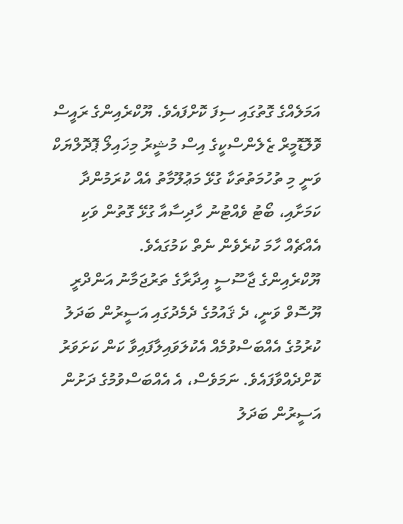އަމަލެއްގެ ގޮތުގައި ސިފަ ކޮށްފައެވެ. ޔޫކްރެއިންގެ ރައީސް ވޮލޮޑޮމީރް ޒެލެންސްކީގެ އިސް މުޝީރު މިޚައިލޯ ޕޮދޮލްޔަކް ވަނީ މި ތުހުމަތުތަކާ ގުޅޭ މަޢުލޫމާތު އެއް ކުރަމުންދާ ކަމަށާއި، ބޯޓު ވެއްޓުނު ހާދިސާއާ ގުޅޭ ގޮތުން ވަކި އެއްޗެއް ހާމަ ކުރެވެން ނެތް ކަމުގައެވެ.
ޔޫކްރެއިންގެ ޖާސޫސީ އިދާރާގެ ތަރުޖަމާނު އަންދްރީ ޔޫސޮވް ވަނީ، ދެ ޤައުމުގެ ދެމެދުގައި އަސީރުން ބަދަލު ކުރުމުގެ އެއްބަސްވުމެއް އެކުލަވައިލާފައިވާ ކަން ކަށަވަރު ކޮށްދެއްވާފައެވެ. ނަމަވެސް، އެ އެއްބަސްވުމުގެ ދަށުން އަސީރުން ބަދަލު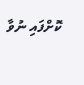ކޮށްފައި ނުވާ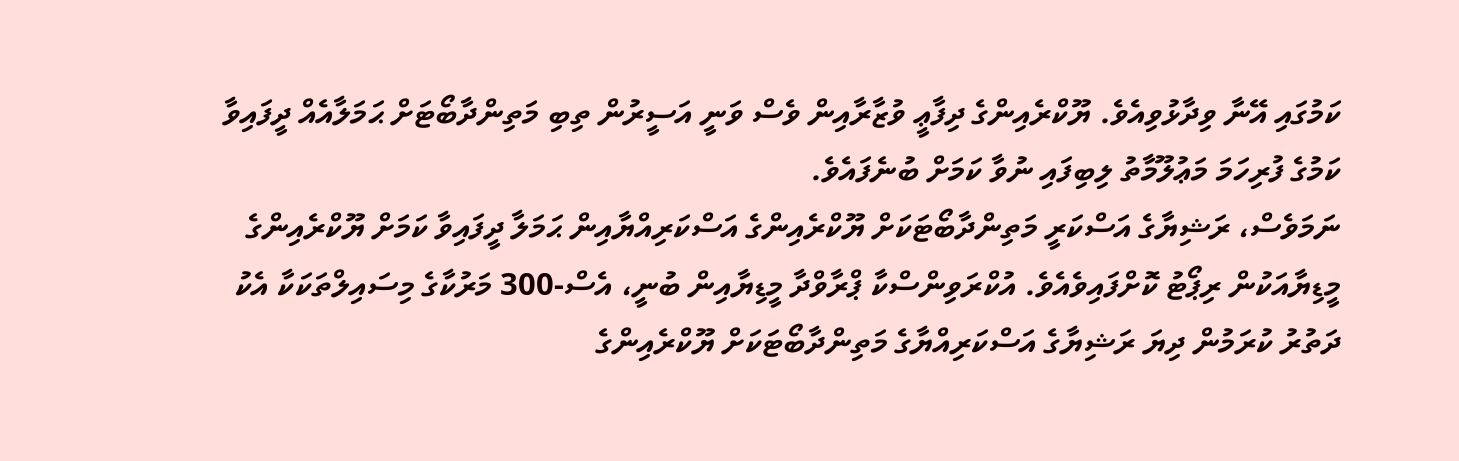ކަމުގައި އޭނާ ވިދާޅުވިއެވެ. ޔޫކްރެއިންގެ ދިފާޢީ ވުޒާރާއިން ވެސް ވަނީ އަސީރުން ތިބި މަތިންދާބޯޓަށް ޙަމަލާއެއް ދީފައިވާ ކަމުގެ ފުރިހަމަ މަޢުލޫމާތު ލިބިފައި ނުވާ ކަމަށް ބުނެފައެވެ.
ނަމަވެސް، ރަޝިޔާގެ އަސްކަރީ މަތިންދާބޯޓަކަށް ޔޫކްރެއިންގެ އަސްކަރިއްޔާއިން ޙަމަލާ ދީފައިވާ ކަމަށް ޔޫކްރެއިންގެ މީޑިޔާއަކުން ރިޕޯޓު ކޮށްފައިވެއެވެ. އުކްރަވިންސްކާ ޕްރާވްދާ މީޑިޔާއިން ބުނީ، އެސް-300 މަރުކާގެ މިސައިލްތަކަކާ އެކު ދަތުރު ކުރަމުން ދިޔަ ރަޝިޔާގެ އަސްކަރިއްޔާގެ މަތިންދާބޯޓަކަށް ޔޫކްރެއިންގެ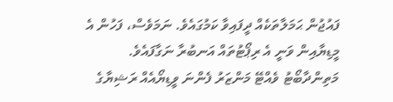ފައުޖުން ޙަމަލާތަކެއް ދީފައިވާ ކަމުގައެވެ. ނަމަވެސް، ފަހުން އެ މީޑިޔާއިން ވަނީ އެ ރިޕޯޓުތައް އަނބުރާ ނަގާފައެވެ.
މަތިންދާބޯޓު ވެއްޓޭ މަންޒަރު ފެންނަ ވީޑިޔޯއެއް ރަޝިޔާގެ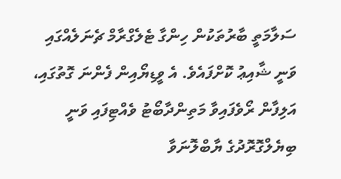ސަލާމަތީ ބާރުތަކުން ހިންގާ ޓެލެގްރާމް ޗެނަލެއްގައި ވަނީ ޝާއިޢު ކޮށްފައެވެ. އެ ވީޑިޔޯއިން ފެންނަ ގޮތުގައި، އަލިފާން ރޯވެފައިވާ މަތިންދާބޯޓު ވެއްޓިފައި ވަނީ ބިޔެލްގޮރޮދުގެ ޔާބްލޮނަވާ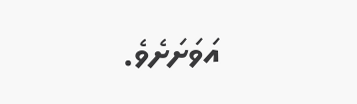އަވަށަށެވެ.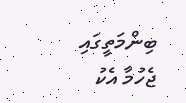ބިންމަތީގައި ޖެހުމާ އެކު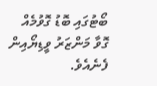ބޯޓުގައި ބޮޑު ގޮވުމެއް ގޮވާ މަންޒަރު ވީޑިޔޯއިން ފެނެއެވެ.